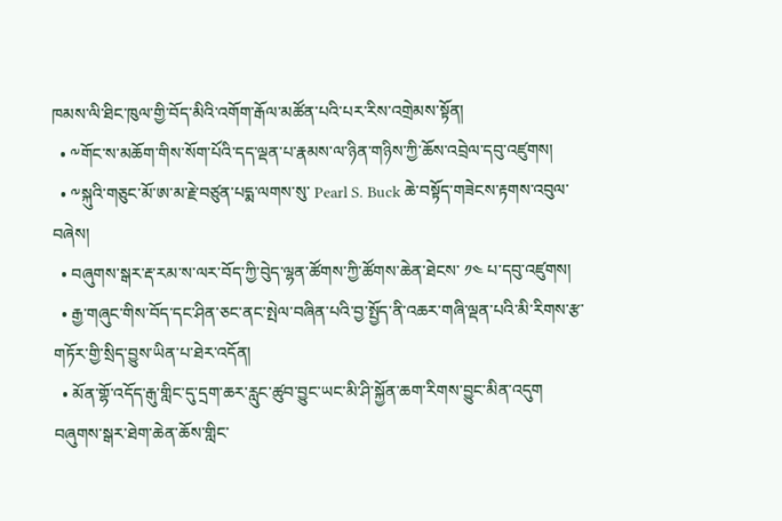ཁམས་ལི་ཐིང་ཁུལ་གྱི་བོད་མིའི་འགོག་རྒོལ་མཚོན་པའི་པར་རིས་འགྲེམས་སྟོན།
  • ༸གོང་ས་མཆོག་གིས་སོག་པོའི་དད་ལྡན་པ་རྣམས་ལ་ཉིན་གཉིས་ཀྱི་ཆོས་འབྲེལ་དབུ་འཛུགས།
  • ༸སྐུའི་གཅུང་མོ་ཨ་མ་རྗེ་བཙུན་པདྨ་ལགས་སུ་ Pearl S. Buck ཆེ་བསྟོད་གཟེངས་རྟགས་འབུལ་བཞེས།
  • བཞུགས་སྒར་རྡ་རམ་ས་ལར་བོད་ཀྱི་བེུད་ལྷན་ཚོགས་ཀྱི་ཚོགས་ཆེན་ཐེངས་ ༡༤ པ་དབུ་འཛུགས།
  • རྒྱ་གཞུང་གིས་བོད་དང་ཤིན་ཅང་ནང་སྤེལ་བཞིན་པའི་བྱ་སྤྱོད་ནི་འཆར་གཞི་ལྡན་པའི་མི་རིགས་རྩ་གཏོར་གྱི་སྲིད་བྱུས་ཡིན་པ་ཐེར་འདོན།
  • མོན་གྷོ་འདོད་རྒུ་གླིང་དུ་དྲག་ཆར་རླུང་ཚུབ་བྱུང་ཡང་མི་ཤི་སྐྱོན་ཆག་རིགས་བྱུང་མིན་འདུག
བཞུགས་སྒར་ཐེག་ཆེན་ཆོས་གླིང་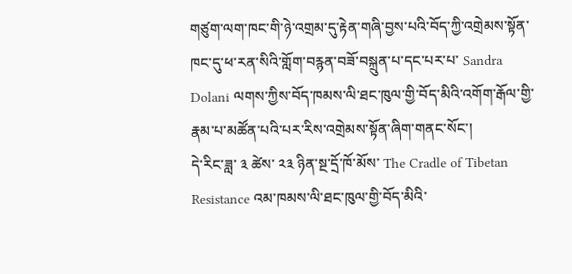གཙུག་ལག་ཁང་གི་ཉེ་འགྲམ་དུ་རྟེན་གཞི་བྱས་པའི་བོད་ཀྱི་འགྲེམས་སྟོན་ཁང་དུ་ཕ་རན་སིའི་གློག་བརྙན་བཟོ་བསྐྲུན་པ་དང་པར་པ་ Sandra Dolani ལགས་ཀྱིས་བོད་ཁམས་ལི་ཐང་ཁུལ་གྱི་བོད་མིའི་འགོག་རྒོལ་གྱི་རྣམ་པ་མཚོན་པའི་པར་རིས་འགྲེམས་སྟོན་ཞིག་གནང་སོང་།
དེ་རིང་ཟླ་ ༣ ཚེས་ ༢༣ ཉིན་སྔ་དྲོ་ཁོ་མོས་ The Cradle of Tibetan Resistance འམ་ཁམས་ལི་ཐང་ཁུལ་གྱི་བོད་མིའི་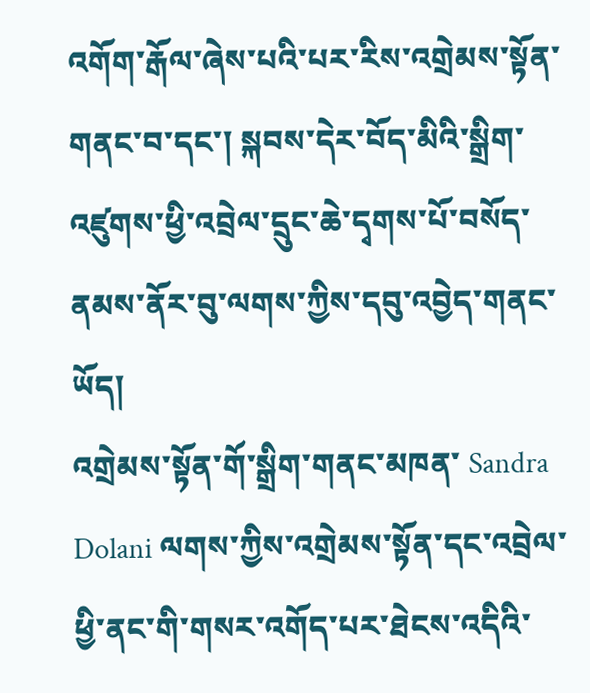འགོག་རྒོལ་ཞེས་པའི་པར་རིས་འགྲེམས་སྟོན་གནང་བ་དང་། སྐབས་དེར་བོད་མིའི་སྒྲིག་འཛུགས་ཕྱི་འབྲེལ་དྲུང་ཆེ་དྭགས་པོ་བསོད་ནམས་ནོར་བུ་ལགས་ཀྱིས་དབུ་འབྱེད་གནང་ཡོད།
འགྲེམས་སྟོན་གོ་སྒྲིག་གནང་མཁན་ Sandra Dolani ལགས་ཀྱིས་འགྲེམས་སྟོན་དང་འབྲེལ་ཕྱི་ནང་གི་གསར་འགོད་པར་ཐེངས་འདིའི་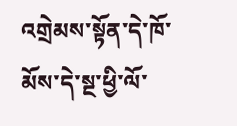འགྲེམས་སྟོན་དེ་ཁོ་མོས་དེ་སྔ་ཕྱི་ལོ་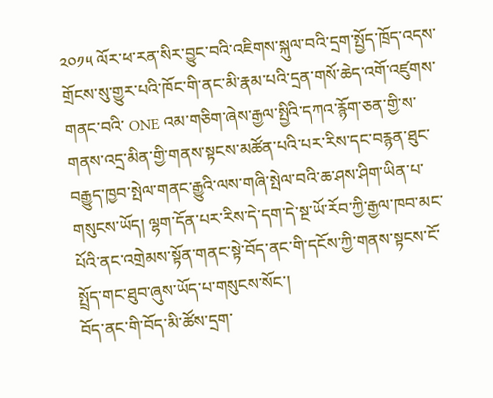༢༠༡༥ ལོར་ཕ་རན་སིར་བྱུང་བའི་འཇིགས་སྐུལ་བའི་དྲག་སྤྱོད་ཁྲོད་འདས་གྲོངས་སུ་གྱུར་པའི་ཁོང་གི་ནང་མི་རྣམ་པའི་དྲན་གསོ་ཆེད་འགོ་འཛུགས་གནང་བའི་ ONE འམ་གཅིག་ཞེས་རྒྱལ་སྤྱིའི་དཀའ་རྙོག་ཅན་གྱི་ས་གནས་འདྲ་མིན་གྱི་གནས་སྟངས་མཚོན་པའི་པར་རིས་དང་བརྙན་ཐུང་བརྒྱུད་ཁྱབ་སྤེལ་གནང་རྒྱུའི་ལས་གཞི་སྤེལ་བའི་ཆ་ཤས་ཤིག་ཡིན་པ་གསུངས་ཡོད། ལྷག་དོན་པར་རིས་དེ་དག་དེ་སྔ་ཡོ་རོབ་ཀྱི་རྒྱལ་ཁབ་མང་པོའི་ནང་འགྲེམས་སྟོན་གནང་སྟེ་བོད་ནང་གི་དངོས་ཀྱི་གནས་སྟངས་ངོ་སྤྲོད་གང་ཐུབ་ཞུས་ཡོད་པ་གསུངས་སོང་།
བོད་ནང་གི་བོད་མི་ཚོས་དྲག་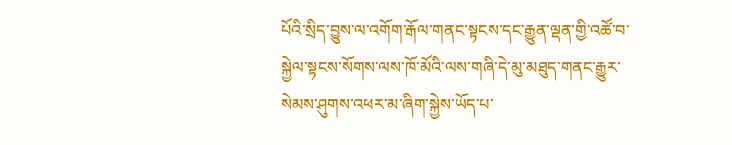པོའི་སྲིད་བྱུས་ལ་འགོག་རྒོལ་གནང་སྟངས་དང་རྒྱུན་ལྡན་གྱི་འཚོ་བ་སྐྱེལ་སྟངས་སོགས་ལས་ཁོ་མོའི་ལས་གཞི་དེ་མུ་མཐུད་གནང་རྒྱུར་སེམས་ཤུགས་འཕར་མ་ཞིག་སྐྱེས་ཡོད་པ་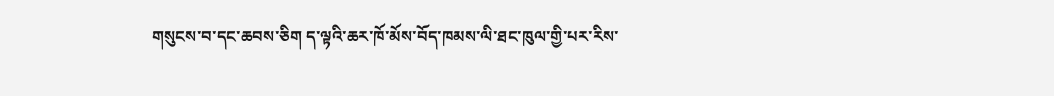གསུངས་བ་དང་ཆབས་ཅིག ད་ལྟའི་ཆར་ཁོ་མོས་བོད་ཁམས་ལི་ཐང་ཁུལ་གྱི་པར་རིས་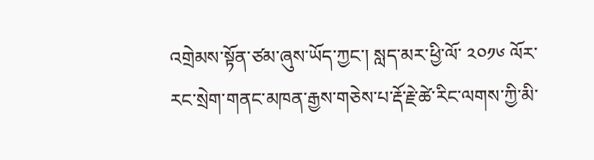འགྲེམས་སྟོན་ཙམ་ཞུས་ཡོད་ཀྱང་། སླད་མར་ཕྱི་ལོ་ ༢༠༡༦ ལོར་རང་སྲེག་གནང་མཁན་རྒྱས་གཅེས་པ་རྡོ་རྗེ་ཚེ་རིང་ལགས་ཀྱི་མི་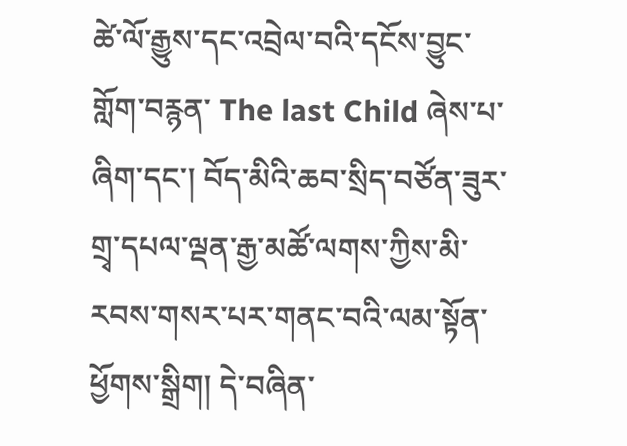ཚེ་ལོ་རྒྱུས་དང་འབྲེལ་བའི་དངོས་བྱུང་གློག་བརྙན་ The last Child ཞེས་པ་ཞིག་དང་། བོད་མིའི་ཆབ་སྲིད་བཙོན་ཟུར་གྲྭ་དཔལ་ལྡན་རྒྱ་མཚོ་ལགས་ཀྱིས་མི་རབས་གསར་པར་གནང་བའི་ལམ་སྟོན་ཕྱོགས་སྒྲིག། དེ་བཞིན་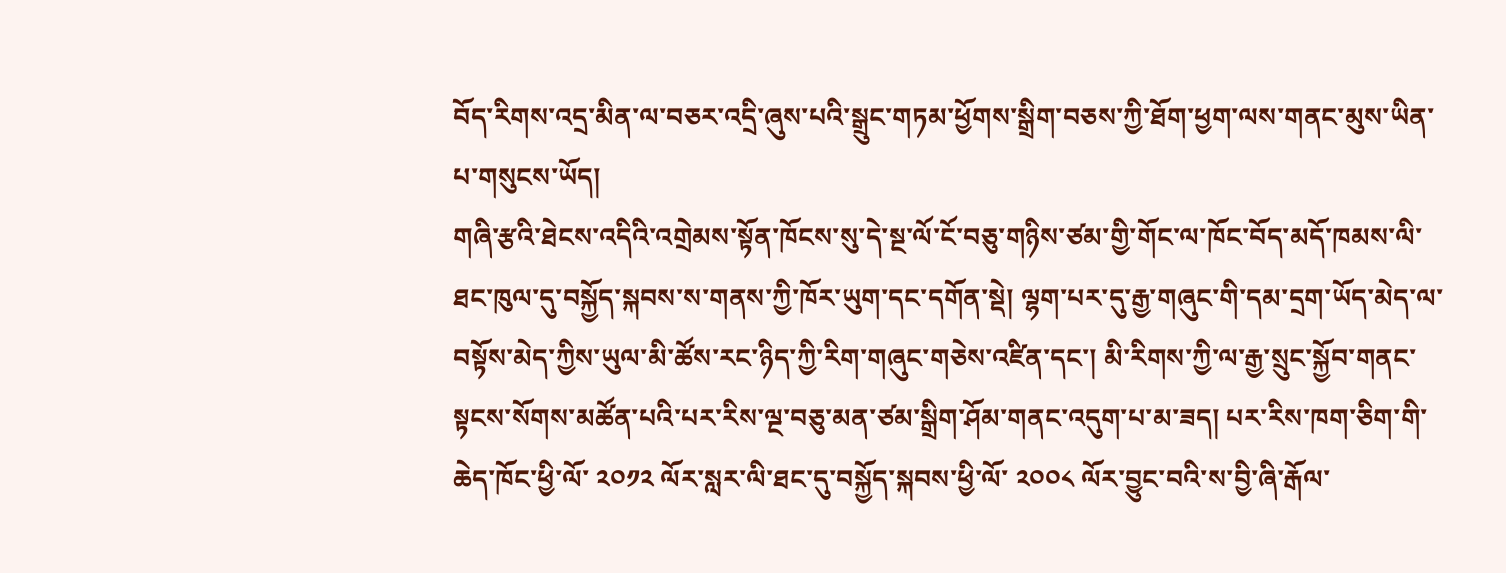བོད་རིགས་འདྲ་མིན་ལ་བཅར་འདྲི་ཞུས་པའི་སྒྲུང་གཏམ་ཕྱོགས་སྒྲིག་བཅས་ཀྱི་ཐོག་ཕྱག་ལས་གནང་མུས་ཡིན་པ་གསུངས་ཡོད།
གཞི་རྩའི་ཐེངས་འདིའི་འགྲེམས་སྟོན་ཁོངས་སུ་དེ་སྔ་ལོ་ངོ་བཅུ་གཉིས་ཙམ་གྱི་གོང་ལ་ཁོང་བོད་མདོ་ཁམས་ལི་ཐང་ཁུལ་དུ་བསྐྱོད་སྐབས་ས་གནས་ཀྱི་ཁོར་ཡུག་དང་དགོན་སྡེ། ལྷག་པར་དུ་རྒྱ་གཞུང་གི་དམ་དྲག་ཡོད་མེད་ལ་བསྟོས་མེད་ཀྱིས་ཡུལ་མི་ཚོས་རང་ཉིད་ཀྱི་རིག་གཞུང་གཅེས་འཛིན་དང་། མི་རིགས་ཀྱི་ལ་རྒྱ་སྲུང་སྐྱོབ་གནང་སྟངས་སོགས་མཚོན་པའི་པར་རིས་ལྔ་བཅུ་མན་ཙམ་སྒྲིག་ཤོམ་གནང་འདུག་པ་མ་ཟད། པར་རིས་ཁག་ཅིག་གི་ཆེད་ཁོང་ཕྱི་ལོ་ ༢༠༡༢ ལོར་སླར་ལི་ཐང་དུ་བསྐྱོད་སྐབས་ཕྱི་ལོ་ ༢༠༠༨ ལོར་བྱུང་བའི་ས་བྱི་ཞི་རྒོལ་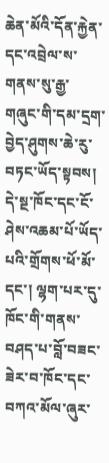ཆེན་མོའི་དོན་རྐྱེན་དང་འབྲེལ་ས་གནས་སུ་རྒྱ་གཞུང་གི་དམ་དྲག་བྱེད་ཤུགས་ཆེ་རུ་བཏང་ཡོད་སྟབས། དེ་སྔ་ཁོང་དང་ངོ་ཤེས་འཆམ་པོ་ཡོད་པའི་གྲོགས་ཕོ་མོ་དང་། ལྷག་པར་དུ་ཁོང་གི་གནས་བཤད་པ་བློ་བཟང་ཟེར་བ་ཁོང་དང་བཀའ་མོལ་ཞུར་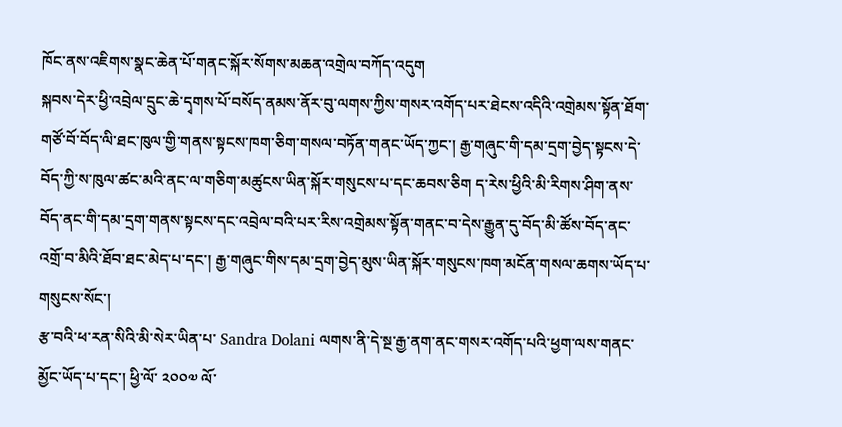ཁོང་ནས་འཇིགས་སྣང་ཆེན་པོ་གནང་སྐོར་སོགས་མཆན་འགྲེལ་བཀོད་འདུག
སྐབས་དེར་ཕྱི་འབྲེལ་དྲུང་ཆེ་དྭགས་པོ་བསོད་ནམས་ནོར་བུ་ལགས་ཀྱིས་གསར་འགོད་པར་ཐེངས་འདིའི་འགྲེམས་སྟོན་ཐོག་གཙོ་བོ་བོད་ལི་ཐང་ཁུལ་གྱི་གནས་སྟངས་ཁག་ཅིག་གསལ་བཏོན་གནང་ཡོད་ཀྱང་། རྒྱ་གཞུང་གི་དམ་དྲག་བྱེད་སྟངས་དེ་བོད་ཀྱི་ས་ཁུལ་ཚང་མའི་ནང་ལ་གཅིག་མཚུངས་ཡིན་སྐོར་གསུངས་པ་དང་ཆབས་ཅིག ད་རེས་ཕྱིའི་མི་རིགས་ཤིག་ནས་བོད་ནང་གི་དམ་དྲག་གནས་སྟངས་དང་འབྲེལ་བའི་པར་རིས་འགྲེམས་སྟོན་གནང་བ་དེས་རྒྱུན་དུ་བོད་མི་ཚོས་བོད་ནང་འགྲོ་བ་མིའི་ཐོབ་ཐང་མེད་པ་དང་། རྒྱ་གཞུང་གིས་དམ་དྲག་བྱེད་མུས་ཡིན་སྐོར་གསུངས་ཁག་མངོན་གསལ་ཆགས་ཡོད་པ་གསུངས་སོང་།
རྩ་བའི་ཕ་རན་སིའི་མི་སེར་ཡིན་པ་ Sandra Dolani ལགས་ནི་དེ་སྔ་རྒྱ་ནག་ནང་གསར་འགོད་པའི་ཕྱག་ལས་གནང་མྱོང་ཡོད་པ་དང་། ཕྱི་ལོ་ ༢༠༠༧ ལོ་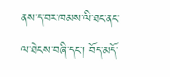ནས་ད་བར་ཁམས་ལི་ཐང་ནང་ལ་ཐེངས་བཞི་དང་། བོད་མདོ་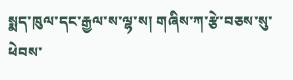སྨད་ཁུལ་དང་རྒྱལ་ས་ལྷ་ས། གཞིས་ཀ་རྩེ་བཅས་སུ་ཕེབས་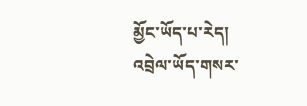མྱོང་ཡོད་པ་རེད།
འབྲེལ་ཡོད་གསར་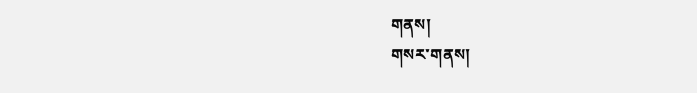གནས།
གསར་གནས།